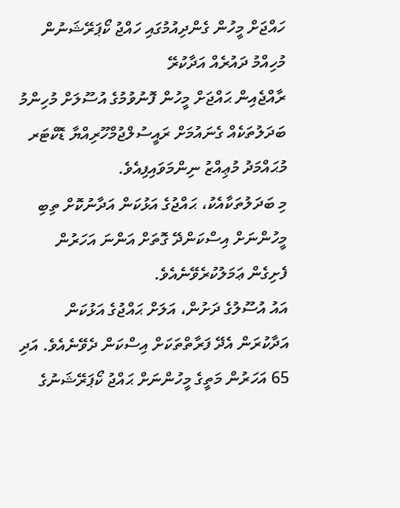ހައްޖަށް މީހުން ގެންދިއުމުގައި ހައްޖު ކޯޕަރޭޝަނުން މުހިއްމު ދައުރެއް އަދާކުރޭ
ރާއްޖެއިން ޙައްޖަށް މީހުން ފޮނުވުމުގެ އުސޫލަށް މުހިންމު ބަދަލުތަކެއް ގެނައުމަށް ރައީސުލްޖުމްހޫރިއްޔާ ޑޮކްޓަރ މުޙައްމަދު މުޢިއްޒު ނިންމަވައިފިއެވެ.
މި ބަދަލުތަކާއެކު، ޙައްޖުގެ އަޅުކަން އަދާނުކޮށް ތިބި މީހުންނަށް އިސްކަންދޭ ގޮތަށް އަންނަ އަހަރުން ފެށިގެން ޢަމަލުކުރެވޭނެއެވެ.
އައު އުސޫލުގެ ދަށުން، އަލަށް ޙައްޖުގެ އަޅުކަން އަދާކުރަން އެދޭ ފަރާތްތަކަށް އިސްކަން ދެވޭނެއެވެ. އަދި 65 އަހަރުން މަތީގެ މީހުންނަށް ޙައްޖު ކޯޕަރޭޝަނުގެ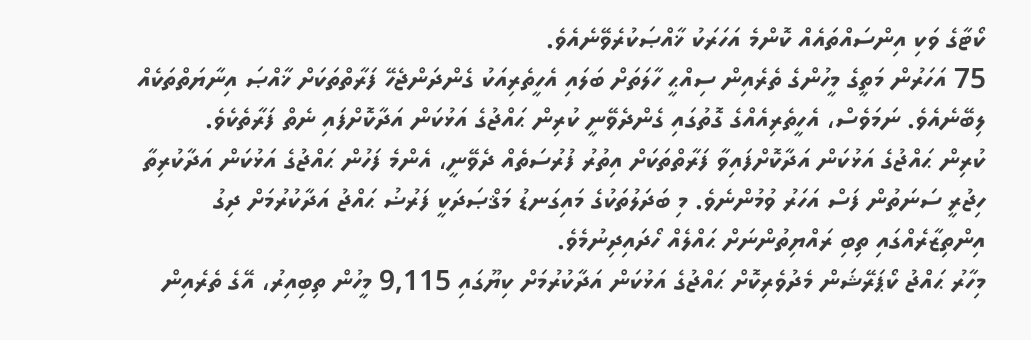ކޯޓާގެ ވަކި އިންސައްތައެއް ކޮންމެ އަހަރަކު ޚާއްޞަކުރެވޭނެއެވެ.
75 އަހަރުން މަތީގެ މީހުންގެ ތެރެއިން ސިއްޙީ ހާލަތަށް ބަލައި އެހީތެރިއަކު ގެންދަންޖެހޭ ފަރާތްތަކަށް ޚާއްޞަ އިނާޔަތްތަކެއް ލިބޭނެއެވެ. ނަމަވެސް، އެހީތެރިއެއްގެ ގޮތުގައި ގެންދެވޭނީ ކުރިން ޙައްޖުގެ އަޅުކަން އަދާކޮށްފައި ނެތް ފަރާތެކެވެ.
ކުރިން ޙައްޖުގެ އަޅުކަން އަދާކޮށްފައިވާ ފަރާތްތަކަށް އިތުރު ފުރުސަތެއް ދެވޭނީ، އެންމެ ފަހުން ޙައްޖުގެ އަޅުކަން އަދާކުރިތާ ހިޖުރީ ސަނަތުން ފަސް އަހަރު ވުމުންނެވެ. މި ބަދަލުތަކުގެ މައިގަނޑު މަޤްޞަދަކީ ފަރުޟު ޙައްޖު އަދާކުރުމަށް ދިގު އިންތިޒާރެއްގައި ތިބި ރައްޔިތުންނަށް ޙައްލެއް ހޯދައިދިނުމެވެ.
މިހާރު ޙައްޖު ކޯޕަރޭޝަން މެދުވެރިކޮށް ޙައްޖުގެ އަޅުކަން އަދާކުރުމަށް ކިޔޫގައި 9,115 މީހުން ތިބިއިރު، އޭގެ ތެރެއިން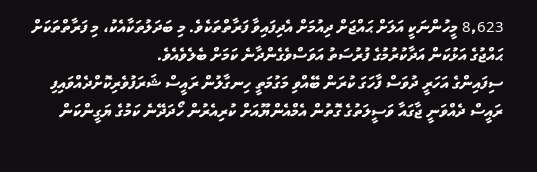8,623 މީހުންނަކީ އަލަށް ޙައްޖަށް ދިއުމަށް އެދިފައިވާ ފަރާތްތަކެވެ. މި ބަދަލުތަކާއެކު، މި ފަރާތްތަކަށް ޙައްޖުގެ އަޅުކަން އަދާކުރުމުގެ ފުރުސަތު އަވަސްވެގެންދާނެ ކަމަށް ބެލެވެއެވެ.
ސިފައިންގެ އަހަރީ ދުވަސް ފާހަގަ ކުރަން ބޭއްވި މަގުމަތީ ހިނގާލުން ރައީސް ޝަރަފުވެރިކޮށްދެއްވައިފި
ރައީސް ދެއްވަނީ ޖާގައާ ވަސީލަތުގެ ގޮތުން އެމްއެންޔޫއަށް ކުރިއެރުން ހޯދަދޭނެ ކަމުގެ ޔަގީންކަން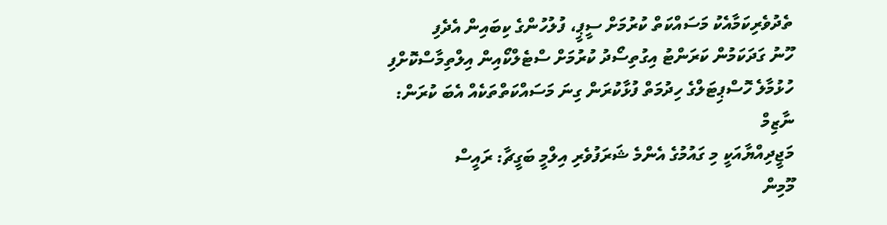ތެދުވެރިކަމާއެކު މަސައްކަތް ކުރުމަށް ސީޕީ، ފުލުހުންގެ ކިބައިން އެދެފި
ހޫނު ގަދަކަމުން ކަރަންޓު އިގުތިސޯދު ކުރުމަށް ސްޓެލްކޯއިން އިލްތިމާސްކޮށްފި
ހުޅުމާލެ ހޮސްޕިޓަލްގެ ހިދުމަތް ފުޅާކުރަން ގިނަ މަސައްކަތްތަކެއް އެބަ ކުރަން: ނާޒިމް
މަޖީދިއްޔާއަކީ މި ގައުމުގެ އެންމެ ޝަރަފުވެރި އިލްމީ ބަގީޗާ: ރައީސް
މޫމިން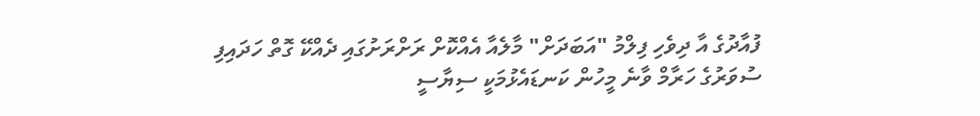ފުއާދުގެ އާ ދިވެހި ފިލްމު "އަބަދަށް" މާލެއާ އެއްކޮށް ރަށްރަށުގައި ދެއްކޭ ގޮތް ހަދައިފި
ސުވަރުގެ ހަރާމް ވާނެ މީހުން ކަނޑައެޅުމަކީ ސިޔާސީ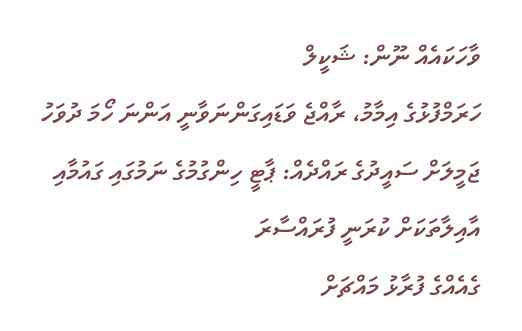ވާހަކައެއް ނޫން: ޝަކީލް
ހަރަމްފުޅުގެ އިމާމު، ރާއްޖެ ވަޑައިގަންނަވާނީ އަންނަ ހޯމަ ދުވަހު
ޖަމީލަށް ސައީދުގެ ރައްދެއް: ޕާޓީ ހިންގުމުގެ ނަމުގައި ގައުމާއި އާއިލާތަކަށް ކުރަނީ ފުރައްސާރަ
ގެއެއްގެ ފުރާޅު މައްޗަށް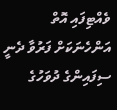ވެއްޓިފައި އޮތް އަންހެނަކަށް ފަރުވާ ދެނީ
ސިފައިންގެ ދުވަހުގެ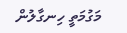މަގުމަތީ ހިނގާލުން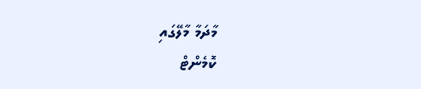މާދަމާ މާލޭގައި
ކޮމެންޓް